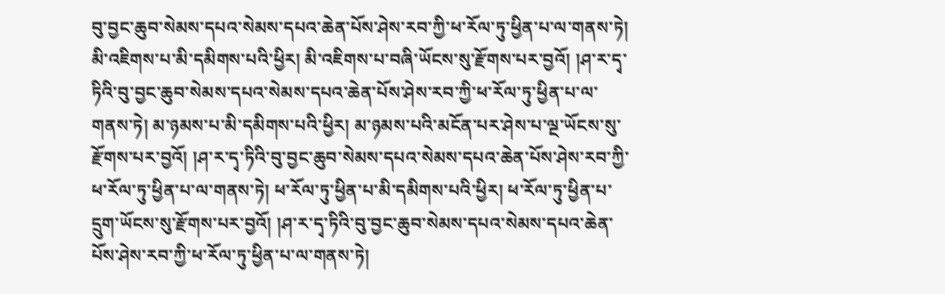བུ་བྱང་ཆུབ་སེམས་དཔའ་སེམས་དཔའ་ཆེན་པོས་ཤེས་རབ་ཀྱི་ཕ་རོལ་ཏུ་ཕྱིན་པ་ལ་གནས་ཏེ། མི་འཇིགས་པ་མི་དམིགས་པའི་ཕྱིར། མི་འཇིགས་པ་བཞི་ཡོངས་སུ་རྫོགས་པར་བྱའོ། །ཤ་ར་དྭ་ཏིའི་བུ་བྱང་ཆུབ་སེམས་དཔའ་སེམས་དཔའ་ཆེན་པོས་ཤེས་རབ་ཀྱི་ཕ་རོལ་ཏུ་ཕྱིན་པ་ལ་གནས་ཏེ། མ་ཉམས་པ་མི་དམིགས་པའི་ཕྱིར། མ་ཉམས་པའི་མངོན་པར་ཤེས་པ་ལྔ་ཡོངས་སུ་རྫོགས་པར་བྱའོ། །ཤ་ར་དྭ་ཏིའི་བུ་བྱང་ཆུབ་སེམས་དཔའ་སེམས་དཔའ་ཆེན་པོས་ཤེས་རབ་ཀྱི་ཕ་རོལ་ཏུ་ཕྱིན་པ་ལ་གནས་ཏེ། ཕ་རོལ་ཏུ་ཕྱིན་པ་མི་དམིགས་པའི་ཕྱིར། ཕ་རོལ་ཏུ་ཕྱིན་པ་དྲུག་ཡོངས་སུ་རྫོགས་པར་བྱའོ། །ཤ་ར་དྭ་ཏིའི་བུ་བྱང་ཆུབ་སེམས་དཔའ་སེམས་དཔའ་ཆེན་པོས་ཤེས་རབ་ཀྱི་ཕ་རོལ་ཏུ་ཕྱིན་པ་ལ་གནས་ཏེ།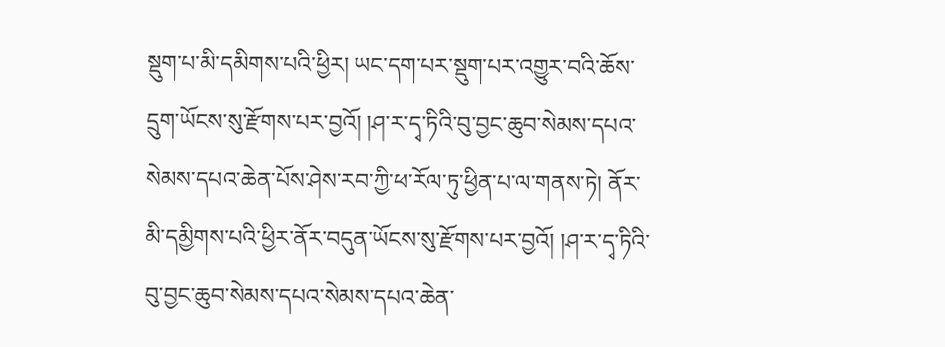སྡུག་པ་མི་དམིགས་པའི་ཕྱིར། ཡང་དག་པར་སྡུག་པར་འགྱུར་བའི་ཆོས་དྲུག་ཡོངས་སུ་རྫོགས་པར་བྱའོ། །ཤ་ར་དྭ་ཏིའི་བུ་བྱང་ཆུབ་སེམས་དཔའ་སེམས་དཔའ་ཆེན་པོས་ཤེས་རབ་ཀྱི་ཕ་རོལ་ཏུ་ཕྱིན་པ་ལ་གནས་ཏེ། ནོར་མི་དམྱིགས་པའི་ཕྱིར་ནོར་བདུན་ཡོངས་སུ་རྫོགས་པར་བྱའོ། །ཤ་ར་དྭ་ཏིའི་བུ་བྱང་ཆུབ་སེམས་དཔའ་སེམས་དཔའ་ཆེན་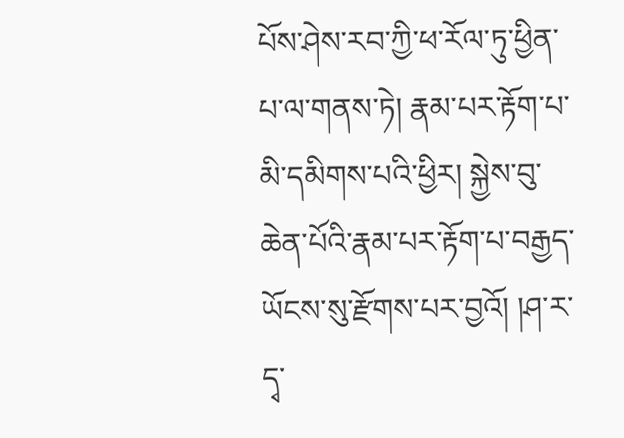པོས་ཤེས་རབ་ཀྱི་ཕ་རོལ་ཏུ་ཕྱིན་པ་ལ་གནས་ཏེ། རྣམ་པར་རྟོག་པ་མི་དམིགས་པའི་ཕྱིར། སྐྱེས་བུ་ཆེན་པོའི་རྣམ་པར་རྟོག་པ་བརྒྱད་ཡོངས་སུ་རྫོགས་པར་བྱའོ། །ཤ་ར་དྭ་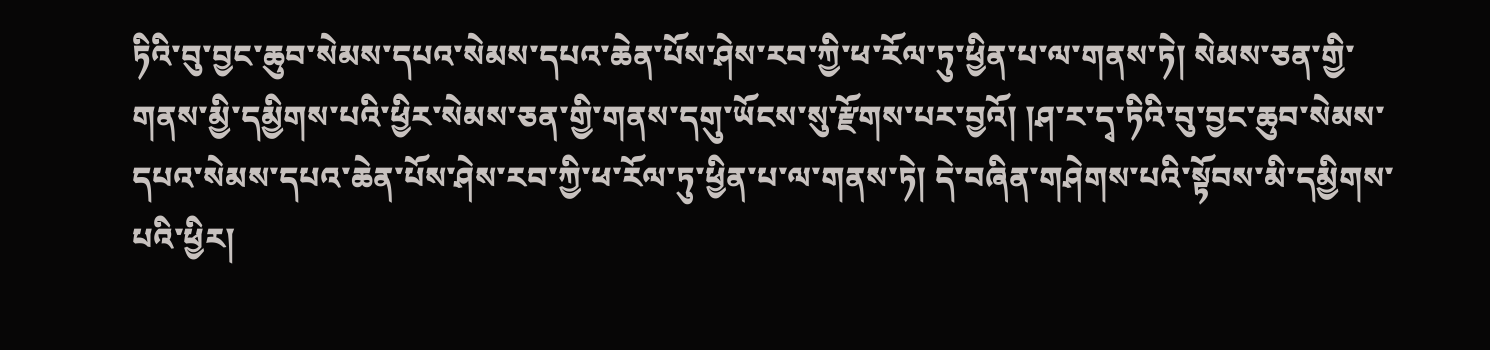ཏིའི་བུ་བྱང་ཆུབ་སེམས་དཔའ་སེམས་དཔའ་ཆེན་པོས་ཤེས་རབ་ཀྱི་ཕ་རོལ་ཏུ་ཕྱིན་པ་ལ་གནས་ཏེ། སེམས་ཅན་གྱི་གནས་མྱི་དམྱིགས་པའི་ཕྱིར་སེམས་ཅན་གྱི་གནས་དགུ་ཡོངས་སུ་རྫོགས་པར་བྱའོ། །ཤ་ར་དྭ་ཏིའི་བུ་བྱང་ཆུབ་སེམས་དཔའ་སེམས་དཔའ་ཆེན་པོས་ཤེས་རབ་ཀྱི་ཕ་རོལ་ཏུ་ཕྱིན་པ་ལ་གནས་ཏེ། དེ་བཞིན་གཤེགས་པའི་སྟོབས་མི་དམྱིགས་པའི་ཕྱིར།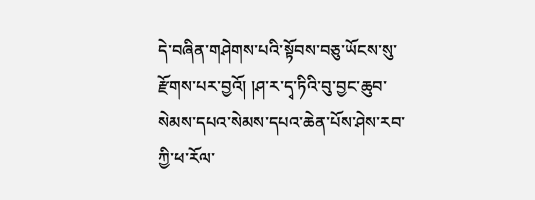དེ་བཞིན་གཤེགས་པའི་སྟོབས་བཅུ་ཡོངས་སུ་རྫོགས་པར་བྱའོ། །ཤ་ར་དྭ་ཏིའི་བུ་བྱང་ཆུབ་སེམས་དཔའ་སེམས་དཔའ་ཆེན་པོས་ཤེས་རབ་ཀྱི་ཕ་རོལ་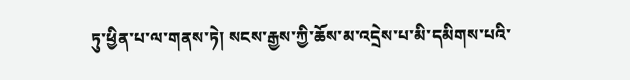ཏུ་ཕྱིན་པ་ལ་གནས་ཏེ། སངས་རྒྱས་ཀྱི་ཆོས་མ་འདྲེས་པ་མི་དམིགས་པའི་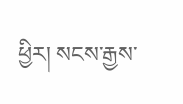ཕྱིར། སངས་རྒྱས་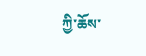ཀྱི་ཆོས་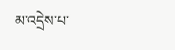མ་འདྲེས་པ་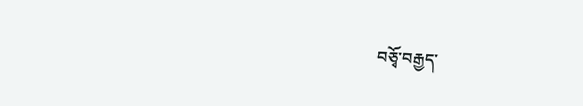བཅྭོ་བརྒྱད་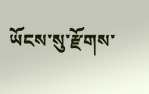ཡོངས་སུ་རྫོགས་